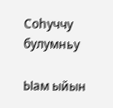Соһуччу булумньу

Ыам ыйын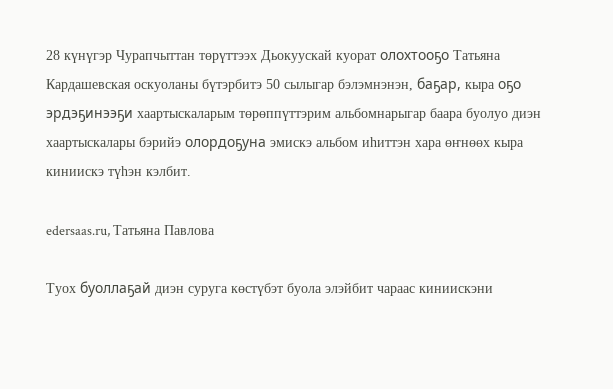28 күнүгэр Чурапчыттан төрүттээх Дьокуускай куорат олохтооҕо Татьяна Кардашевская оскуоланы бүтэрбитэ 50 сылыгар бэлэмнэнэн, баҕар, кыра оҕо эрдэҕинээҕи хаартыскаларым төрөппүттэрим альбомнарыгар баара буолуо диэн хаартыскалары бэрийэ олордоҕуна эмискэ альбом иһиттэн хара өҥнөөх кыра киниискэ түһэн кэлбит.

edersaas.ru, Татьяна Павлова

Туох буоллаҕай диэн суруга көстүбэт буола элэйбит чараас киниискэни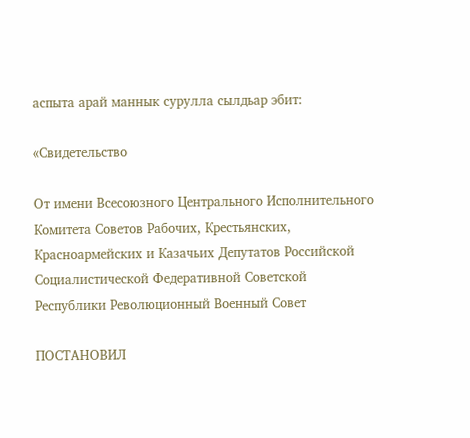аспыта арай маннык сурулла сылдьар эбит:

«Свидетельство

От имени Всесоюзного Центрального Исполнительного Комитета Советов Рабочих, Крестьянских, Красноармейских и Казачьих Депутатов Российской Социалистической Федеративной Советской Республики Революционный Военный Совет

ПОСТАНОВИЛ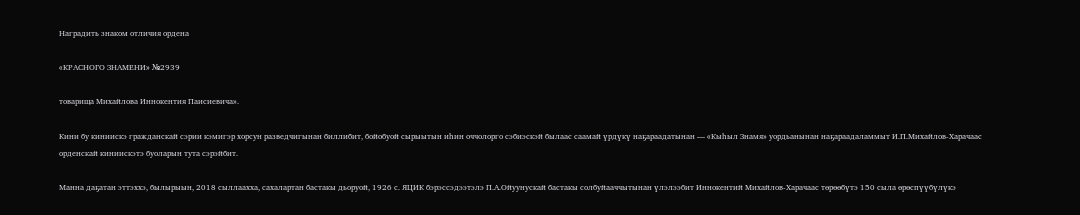Наградить знаком отличия ордена

«КРАСНОГО ЗНАМЕНИ» №2939

товарища Михайлова Иннокентия Паисиевича».

Кини бу киниискэ гражданскай сэрии кэмигэр хорсун разведчигынан биллибит, бойобуой сырыытын иһин оччолорго сэбиэскэй былаас саамай үрдүкү наҕараадатынан — «Кыһыл Знамя» уордьанынан наҕараадаламмыт И.П.Михайлов-Харачаас орденскай киниискэтэ буоларын тута сэрэйбит.

Манна даҕатан эттэххэ, былырыын, 2018 сыллаахха, сахалартан бастакы дьоруой, 1926 с. ЯЦИК бэрэссэдээтэлэ П.А.Ойуунускай бастакы солбуйааччытынан үлэлээбит Иннокентий Михайлов-Харачаас төрөөбүтэ 150 сыла өрөспүүбүлүкэ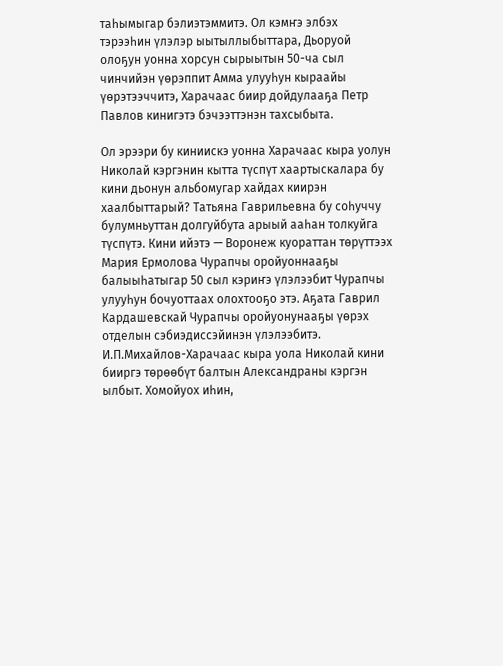таһымыгар бэлиэтэммитэ. Ол кэмҥэ элбэх тэрээһин үлэлэр ыытыллыбыттара, Дьоруой олоҕун уонна хорсун сырыытын 50-ча сыл чинчийэн үөрэппит Амма улууһун кыраайы үөрэтээччитэ, Харачаас биир дойдулааҕа Петр Павлов кинигэтэ бэчээттэнэн тахсыбыта.

Ол эрээри бу киниискэ уонна Харачаас кыра уолун Николай кэргэнин кытта түспүт хаартыскалара бу кини дьонун альбомугар хайдах киирэн хаалбыттарый? Татьяна Гаврильевна бу соһуччу булумньуттан долгуйбута арыый ааһан толкуйга түспүтэ. Кини ийэтэ — Воронеж куораттан төрүттээх Мария Ермолова Чурапчы оройуоннааҕы балыыһатыгар 50 сыл кэриҥэ үлэлээбит Чурапчы улууһун бочуоттаах олохтооҕо этэ. Аҕата Гаврил Кардашевскай Чурапчы оройуонунааҕы үөрэх отделын сэбиэдиссэйинэн үлэлээбитэ. И.П.Михайлов-Харачаас кыра уола Николай кини бииргэ төрөөбүт балтын Александраны кэргэн ылбыт. Хомойуох иһин,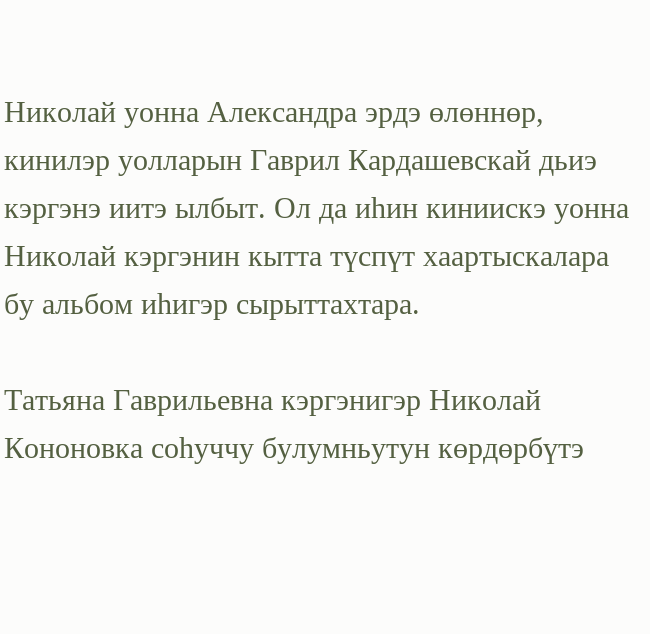Николай уонна Александра эрдэ өлөннөр, кинилэр уолларын Гаврил Кардашевскай дьиэ кэргэнэ иитэ ылбыт. Ол да иһин киниискэ уонна Николай кэргэнин кытта түспүт хаартыскалара бу альбом иһигэр сырыттахтара.

Татьяна Гаврильевна кэргэнигэр Николай Кононовка соһуччу булумньутун көрдөрбүтэ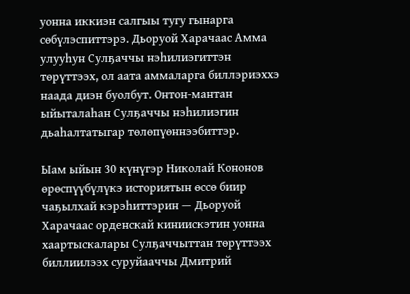уонна иккиэн салгыы тугу гынарга сөбүлэспиттэрэ. Дьоруой Харачаас Амма улууһун Сулҕаччы нэһилиэгиттэн төрүттээх, ол аата аммаларга биллэриэххэ наада диэн буолбут. Онтон-мантан ыйыталаһан Сулҕаччы нэһилиэгин дьаһалтатыгар төлөпүөннээбиттэр.

Ыам ыйын 30 күнүгэр Николай Кононов өрөспүүбүлүкэ историятын өссө биир чаҕылхай кэрэһиттэрин — Дьоруой Харачаас орденскай киниискэтин уонна хаартыскалары Сулҕаччыттан төрүттээх биллиилээх суруйааччы Дмитрий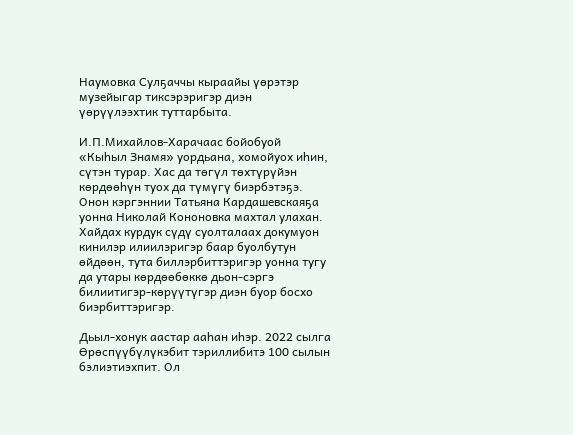Наумовка Сулҕаччы кыраайы үөрэтэр музейыгар тиксэрэригэр диэн үөрүүлээхтик туттарбыта.

И.П.Михайлов-Харачаас бойобуой «Кыһыл Знамя» уордьана, хомойуох иһин, сүтэн турар. Хас да төгүл төхтүрүйэн көрдөөһүн туох да түмүгү биэрбэтэҕэ. Онон кэргэннии Татьяна Кардашевскаяҕа уонна Николай Кононовка махтал улахан. Хайдах курдук сүдү суолталаах докумуон кинилэр илиилэригэр баар буолбутун өйдөөн, тута биллэрбиттэригэр уонна тугу да утары көрдөөбөккө дьон-сэргэ билиитигэр-көрүүтүгэр диэн буор босхо биэрбиттэригэр.

Дьыл-хонук аастар ааһан иһэр. 2022 сылга Өрөспүүбүлүкэбит тэриллибитэ 100 сылын бэлиэтиэхпит. Ол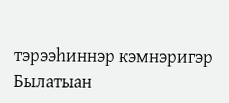тэрээһиннэр кэмнэригэр Былатыан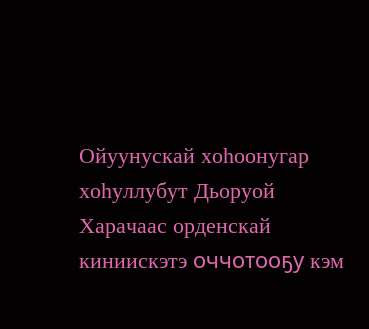Ойуунускай хоһоонугар хоһуллубут Дьоруой Харачаас орденскай киниискэтэ оччотооҕу кэм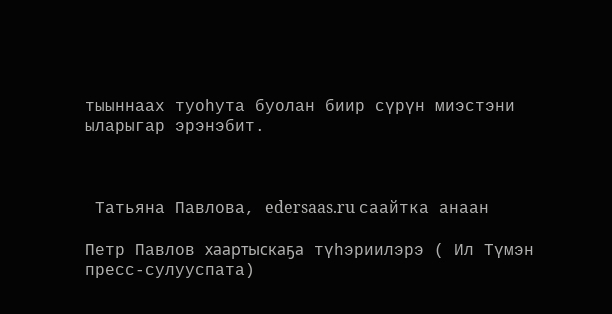тыыннаах туоһута буолан биир сүрүн миэстэни ыларыгар эрэнэбит.



 Татьяна Павлова, edersaas.ru саайтка анаан

Петр Павлов хаартыскаҕа түһэриилэрэ ( Ил Түмэн пресс-сулууспата)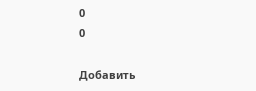0
0

Добавить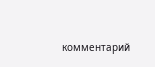комментарий